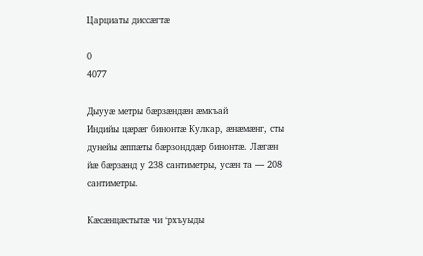Царциаты диссæгтæ

0
4077

Дыууæ метры бæрзæндæн æмкъай
Индийы цæрæг бинонтæ Кулкар, æнæмæнг, сты дунейы æппæты бæрзонддæр бинонтæ. Лæгæн йæ бæрзæнд у 238 сантиметры, усæн та — 208 сантиметры.

Кæсæнцæстытæ чи ‘рхъуыды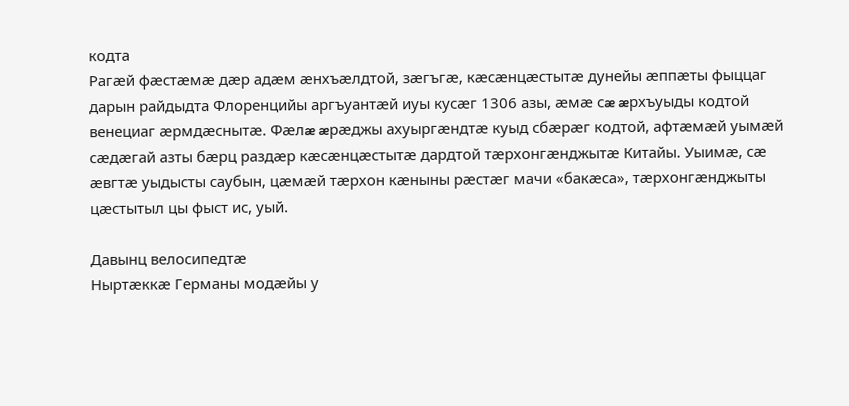кодта
Рагæй фæстæмæ дæр адæм æнхъæлдтой, зæгъгæ, кæсæнцæстытæ дунейы æппæты фыццаг дарын райдыдта Флоренцийы аргъуантæй иуы кусæг 1306 азы, æмæ сæ æрхъуыды кодтой венециаг æрмдæснытæ. Фæлæ æрæджы ахуыргæндтæ куыд сбæрæг кодтой, афтæмæй уымæй сæдæгай азты бæрц раздæр кæсæнцæстытæ дардтой тæрхонгæнджытæ Китайы. Уыимæ, сæ æвгтæ уыдысты саубын, цæмæй тæрхон кæныны рæстæг мачи «бакæса», тæрхонгæнджыты цæстытыл цы фыст ис, уый.

Давынц велосипедтæ
Ныртæккæ Германы модæйы у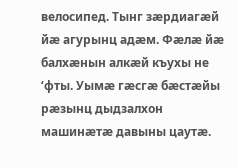велосипед. Тынг зæрдиагæй йæ агурынц адæм. Фæлæ йæ балхæнын алкæй къухы не ‘фты. Уымæ гæсгæ бæстæйы рæзынц дыдзалхон машинæтæ давыны цаутæ.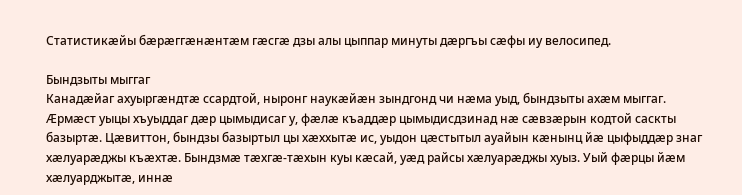Статистикæйы бæрæггæнæнтæм гæсгæ дзы алы цыппар минуты дæргъы сæфы иу велосипед.

Бындзыты мыггаг
Канадæйаг ахуыргæндтæ ссардтой, ныронг наукæйæн зындгонд чи нæма уыд, бындзыты ахæм мыггаг. Æрмæст уыцы хъуыддаг дæр цымыдисаг у, фæлæ къаддæр цымыдисдзинад нæ сæвзæрын кодтой саскты базыртæ. Цæвиттон, бындзы базыртыл цы хæххытæ ис, уыдон цæстытыл ауайын кæнынц йæ цыфыддæр знаг хæлуарæджы къæхтæ. Бындзмæ тæхгæ-тæхын куы кæсай, уæд райсы хæлуарæджы хуыз. Уый фæрцы йæм хæлуарджытæ, иннæ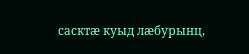сасктæ куыд лæбурынц,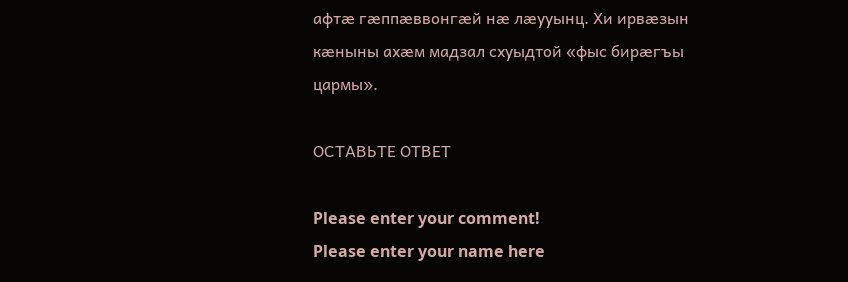афтæ гæппæввонгæй нæ лæууынц. Хи ирвæзын кæныны ахæм мадзал схуыдтой «фыс бирæгъы цармы».

ОСТАВЬТЕ ОТВЕТ

Please enter your comment!
Please enter your name here